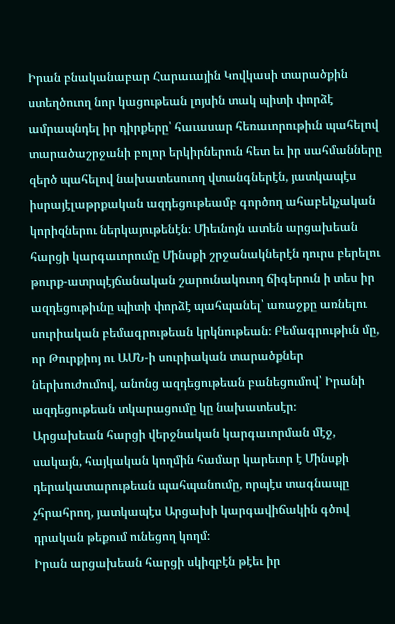Իրան բնականաբար Հարաւային Կովկասի տարածքին ստեղծուող նոր կացութեան լոյսին տակ պիտի փորձէ ամրապնդել իր դիրքերը՝ հաւասար հեռաւորութիւն պահելով տարածաշրջանի բոլոր երկիրներուն հետ եւ իր սահմանները զերծ պահելով նախատեսուող վտանգներէն, յատկապէս իսրայէլաթրքական ազդեցութեամբ գործող ահաբեկչական կորիզներու ներկայութենէն։ Միեւնոյն ատեն արցախեան հարցի կարգաւորումը Մինսքի շրջանակներէն դուրս բերելու թուրք-ատրպէյճանական շարունակուող ճիգերուն ի տես իր ազդեցութիւնը պիտի փորձէ պահպանել՝ առաջքը առնելու սուրիական բեմագրութեան կրկնութեան։ Բեմագրութիւն մը, որ Թուրքիոյ ու ԱՄՆ-ի սուրիական տարածքներ ներխուժումով, անոնց ազդեցութեան բանեցումով՝ Իրանի ազդեցութեան տկարացումը կը նախատեսէր։
Արցախեան հարցի վերջնական կարգաւորման մէջ, սակայն, հայկական կողմին համար կարեւոր է Մինսքի դերակատարութեան պահպանումը, որպէս տագնապը չհրահրող, յատկապէս Արցախի կարգավիճակին գծով դրական թեքում ունեցող կողմ։
Իրան արցախեան հարցի սկիզբէն թէեւ իր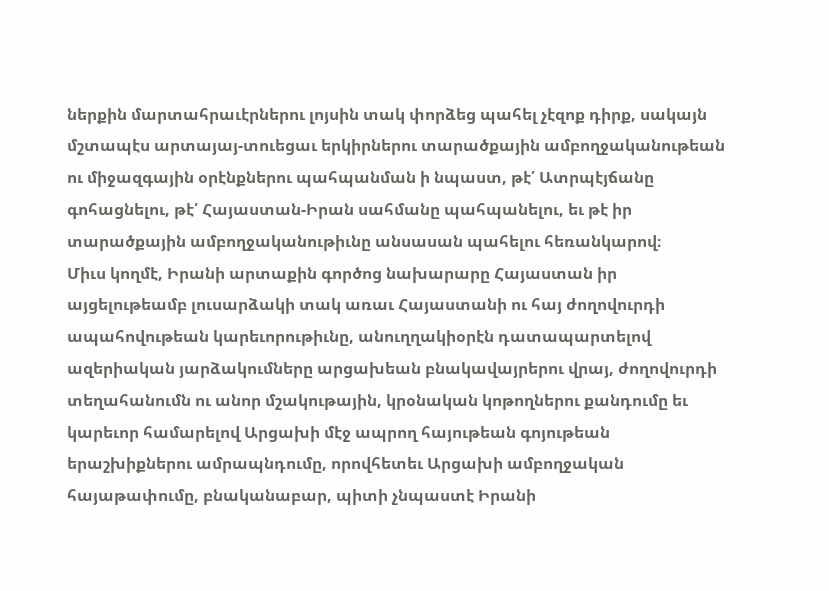ներքին մարտահրաւէրներու լոյսին տակ փորձեց պահել չէզոք դիրք, սակայն մշտապէս արտայայ-տուեցաւ երկիրներու տարածքային ամբողջականութեան ու միջազգային օրէնքներու պահպանման ի նպաստ, թէ՛ Ատրպէյճանը գոհացնելու, թէ՛ Հայաստան-Իրան սահմանը պահպանելու, եւ թէ իր տարածքային ամբողջականութիւնը անսասան պահելու հեռանկարով։
Միւս կողմէ, Իրանի արտաքին գործոց նախարարը Հայաստան իր այցելութեամբ լուսարձակի տակ առաւ Հայաստանի ու հայ ժողովուրդի ապահովութեան կարեւորութիւնը, անուղղակիօրէն դատապարտելով ազերիական յարձակումները արցախեան բնակավայրերու վրայ, ժողովուրդի տեղահանումն ու անոր մշակութային, կրօնական կոթողներու քանդումը եւ  կարեւոր համարելով Արցախի մէջ ապրող հայութեան գոյութեան երաշխիքներու ամրապնդումը, որովհետեւ Արցախի ամբողջական հայաթափումը, բնականաբար, պիտի չնպաստէ Իրանի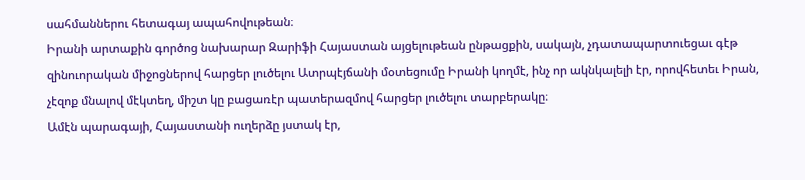սահմաններու հետագայ ապահովութեան։
Իրանի արտաքին գործոց նախարար Զարիֆի Հայաստան այցելութեան ընթացքին, սակայն, չդատապարտուեցաւ գէթ զինուորական միջոցներով հարցեր լուծելու Ատրպէյճանի մօտեցումը Իրանի կողմէ, ինչ որ ակնկալելի էր, որովհետեւ Իրան, չէզոք մնալով մէկտեղ, միշտ կը բացառէր պատերազմով հարցեր լուծելու տարբերակը։
Ամէն պարագայի, Հայաստանի ուղերձը յստակ էր,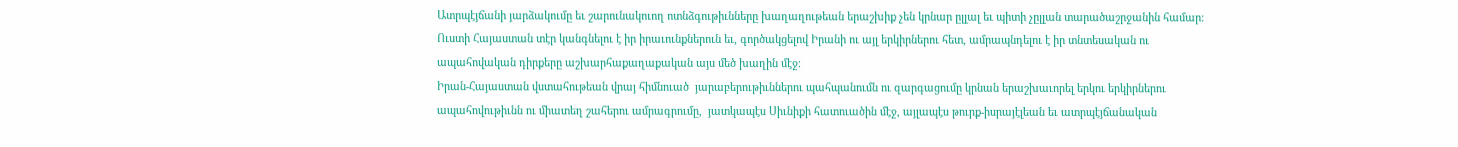Ատրպէյճանի յարձակումը եւ շարունակուող ոտնձգութիւնները խաղաղութեան երաշխիք չեն կրնար ըլլալ եւ պիտի չըլլան տարածաշրջանին համար։ Ուստի Հայաստան տէր կանգնելու է իր իրաւունքներուն եւ, գործակցելով Իրանի ու այլ երկիրներու հետ, ամրապնդելու է իր տնտեսական ու ապահովական դիրքերը աշխարհաքաղաքական այս մեծ խաղին մէջ։
Իրան-Հայաստան վստահութեան վրայ հիմնուած  յարաբերութիւններու պահպանումն ու զարգացումը կրնան երաշխաւորել երկու երկիրներու ապահովութիւնն ու միատեղ շահերու ամրագրումը,  յատկապէս Սիւնիքի հատուածին մէջ, այլապէս թուրք-իսրայէլեան եւ ատրպէյճանական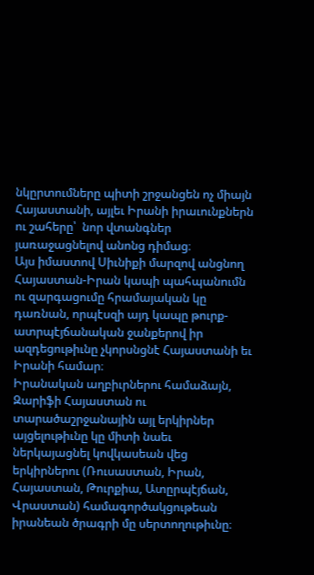նկըրտումները պիտի շրջանցեն ոչ միայն Հայաստանի, այլեւ Իրանի իրաւունքներն ու շահերը՝  նոր վտանգներ յառաջացնելով անոնց դիմաց։
Այս իմաստով Սիւնիքի մարզով անցնող Հայաստան-Իրան կապի պահպանումն ու զարգացումը հրամայական կը դառնան, որպէսզի այդ կապը թուրք-ատրպէյճանական ջանքերով իր  ազդեցութիւնը չկորսնցնէ Հայաստանի եւ Իրանի համար։
Իրանական աղբիւրներու համաձայն, Զարիֆի Հայաստան ու տարածաշրջանային այլ երկիրներ այցելութիւնը կը միտի նաեւ ներկայացնել կովկասեան վեց երկիրներու (Ռուսաստան, Իրան, Հայաստան, Թուրքիա, Ատըրպէյճան, Վրաստան) համագործակցութեան իրանեան ծրագրի մը սերտողութիւնը։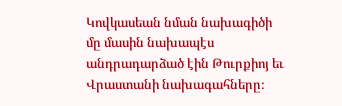Կովկասեան նման նախագիծի մը մասին նախապէս անդրադարձած էին Թուրքիոյ եւ Վրաստանի նախագահները։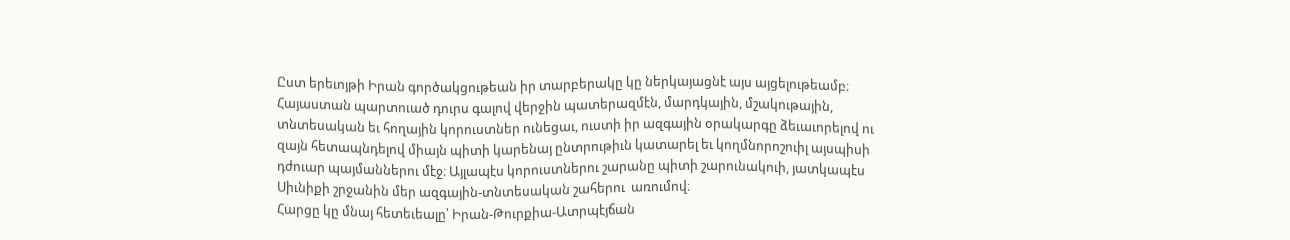Ըստ երեւոյթի Իրան գործակցութեան իր տարբերակը կը ներկայացնէ այս այցելութեամբ։
Հայաստան պարտուած դուրս գալով վերջին պատերազմէն, մարդկային, մշակութային, տնտեսական եւ հողային կորուստներ ունեցաւ, ուստի իր ազգային օրակարգը ձեւաւորելով ու զայն հետապնդելով միայն պիտի կարենայ ընտրութիւն կատարել եւ կողմնորոշուիլ այսպիսի դժուար պայմաններու մէջ։ Այլապէս կորուստներու շարանը պիտի շարունակուի, յատկապէս Սիւնիքի շրջանին մեր ազգային-տնտեսական շահերու  առումով։
Հարցը կը մնայ հետեւեալը՝ Իրան-Թուրքիա-Ատրպէյճան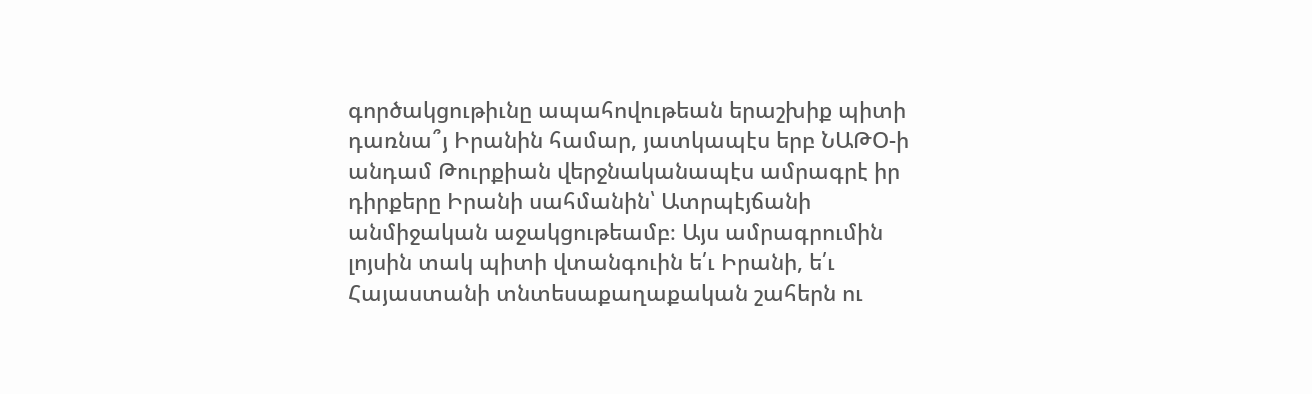գործակցութիւնը ապահովութեան երաշխիք պիտի դառնա՞յ Իրանին համար, յատկապէս երբ ՆԱԹՕ-ի անդամ Թուրքիան վերջնականապէս ամրագրէ իր դիրքերը Իրանի սահմանին՝ Ատրպէյճանի անմիջական աջակցութեամբ։ Այս ամրագրումին լոյսին տակ պիտի վտանգուին ե՛ւ Իրանի, ե՛ւ Հայաստանի տնտեսաքաղաքական շահերն ու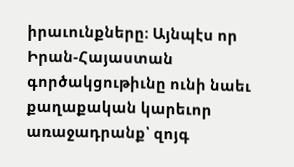իրաւունքները։ Այնպէս որ Իրան-Հայաստան գործակցութիւնը ունի նաեւ քաղաքական կարեւոր առաջադրանք՝ զոյգ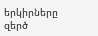երկիրները զերծ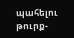պահելու թուրք-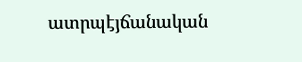ատրպէյճանական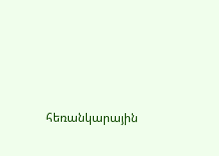հեռանկարային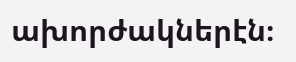ախորժակներէն։